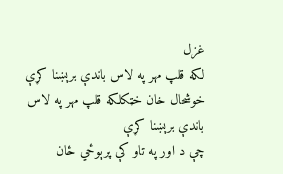غزل
لکه قلپ مهر په لاس باندې برېښنا کړې
خوشحال خان خټکلکه قلپ مهر په لاس باندې برېښنا کړې
چې د اور په تاو کې پرېوځي ځان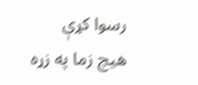رسوا کړې
هيچ زما په زړه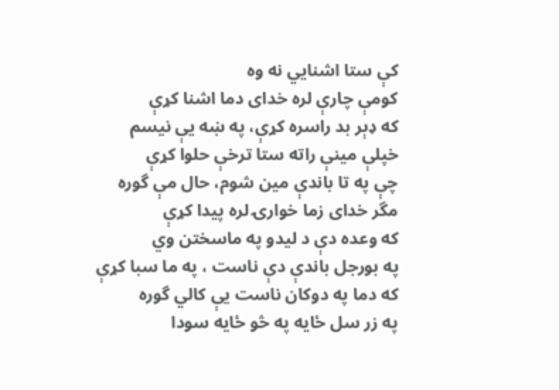کې ستا اشنايي نه وه
کومې چارې لره خدای دما اشنا کړې
که ډېر بد راسره کړې، په ښه يې نيسم
خپلې مينې راته ستا ترخې حلوا کړې
چې په تا باندې مين شوم، حال مې گوره
مگر خدای زما خوارۍ لره پيدا کړې
که وعده دې د ليدو په ماسختن وي
په بورجل باندې دې ناست ، په ما سبا کړې
که دما په دوکان ناست يې کالي گوره
په زر سل ځايه په څو ځايه سودا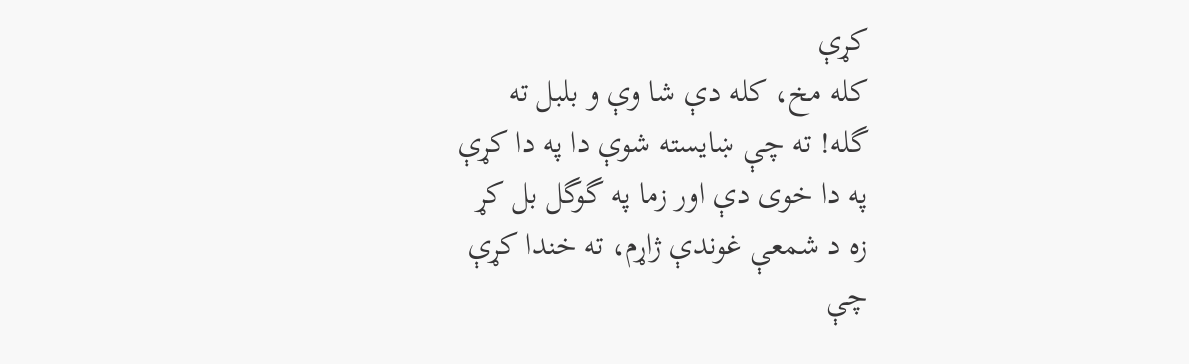کړې
کله مخ، کله دې شا وې و بلبل ته
گله! ته چې ښايسته شوې دا په دا کړې
په دا خوی دې اور زما په گوگل بل کړ
زه د شمعې غوندې ژاړم، ته خندا کړې
چې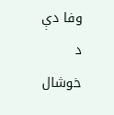وفا دې د خوشال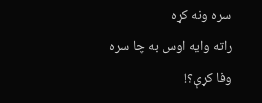سره ونه کړه
راته وايه اوس به چا سره وفا کړې؟!